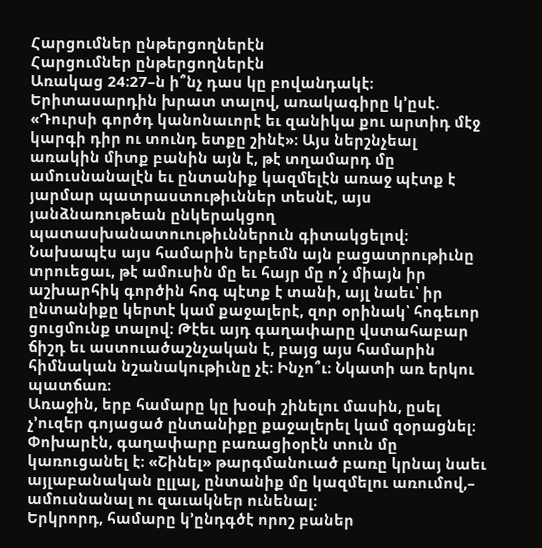Հարցումներ ընթերցողներէն
Հարցումներ ընթերցողներէն
Առակաց 24։27–ն ի՞նչ դաս կը բովանդակէ։
Երիտասարդին խրատ տալով, առակագիրը կ’ըսէ. «Դուրսի գործդ կանոնաւորէ եւ զանիկա քու արտիդ մէջ կարգի դիր ու տունդ ետքը շինէ»։ Այս ներշնչեալ առակին միտք բանին այն է, թէ տղամարդ մը ամուսնանալէն եւ ընտանիք կազմելէն առաջ պէտք է յարմար պատրաստութիւններ տեսնէ, այս յանձնառութեան ընկերակցող պատասխանատուութիւններուն գիտակցելով։
Նախապէս այս համարին երբեմն այն բացատրութիւնը տրուեցաւ, թէ ամուսին մը եւ հայր մը ո՛չ միայն իր աշխարհիկ գործին հոգ պէտք է տանի, այլ նաեւ՝ իր ընտանիքը կերտէ կամ քաջալերէ, զոր օրինակ՝ հոգեւոր ցուցմունք տալով։ Թէեւ այդ գաղափարը վստահաբար ճիշդ եւ աստուածաշնչական է, բայց այս համարին հիմնական նշանակութիւնը չէ։ Ինչո՞ւ։ Նկատի առ երկու պատճառ։
Առաջին, երբ համարը կը խօսի շինելու մասին, ըսել չ’ուզեր գոյացած ընտանիքը քաջալերել կամ զօրացնել։ Փոխարէն, գաղափարը բառացիօրէն տուն մը կառուցանել է։ «Շինել» թարգմանուած բառը կրնայ նաեւ այլաբանական ըլլալ, ընտանիք մը կազմելու առումով,– ամուսնանալ ու զաւակներ ունենալ։
Երկրորդ, համարը կ’ընդգծէ որոշ բաներ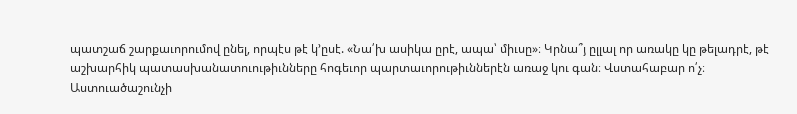պատշաճ շարքաւորումով ընել, որպէս թէ կ’ըսէ. «Նա՛խ ասիկա ըրէ, ապա՝ միւսը»։ Կրնա՞յ ըլլալ որ առակը կը թելադրէ, թէ աշխարհիկ պատասխանատուութիւնները հոգեւոր պարտաւորութիւններէն առաջ կու գան։ Վստահաբար ո՛չ։
Աստուածաշունչի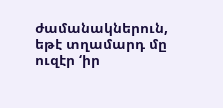ժամանակներուն, եթէ տղամարդ մը ուզէր ‘իր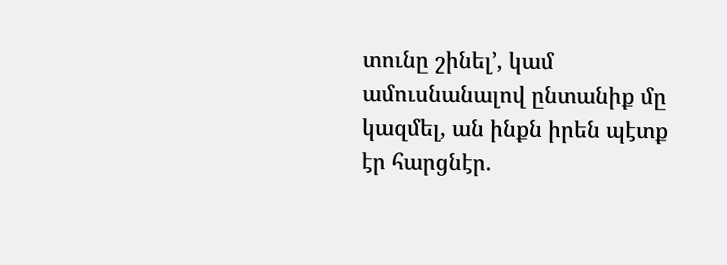տունը շինել’, կամ ամուսնանալով ընտանիք մը կազմել, ան ինքն իրեն պէտք էր հարցնէր.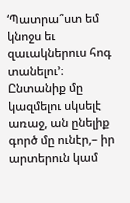‘Պատրա՞ստ եմ կնոջս եւ զաւակներուս հոգ տանելու’։ Ընտանիք մը կազմելու սկսելէ առաջ, ան ընելիք գործ մը ունէր,– իր արտերուն կամ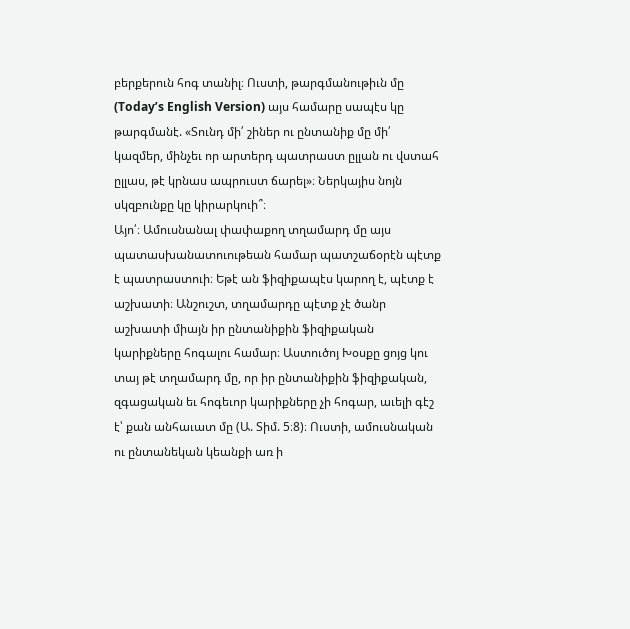բերքերուն հոգ տանիլ։ Ուստի, թարգմանութիւն մը (Today’s English Version) այս համարը սապէս կը թարգմանէ. «Տունդ մի՛ շիներ ու ընտանիք մը մի՛ կազմեր, մինչեւ որ արտերդ պատրաստ ըլլան ու վստահ ըլլաս, թէ կրնաս ապրուստ ճարել»։ Ներկայիս նոյն սկզբունքը կը կիրարկուի՞։
Այո՛։ Ամուսնանալ փափաքող տղամարդ մը այս պատասխանատուութեան համար պատշաճօրէն պէտք է պատրաստուի։ Եթէ ան ֆիզիքապէս կարող է, պէտք է աշխատի։ Անշուշտ, տղամարդը պէտք չէ ծանր աշխատի միայն իր ընտանիքին ֆիզիքական կարիքները հոգալու համար։ Աստուծոյ Խօսքը ցոյց կու տայ թէ տղամարդ մը, որ իր ընտանիքին ֆիզիքական, զգացական եւ հոգեւոր կարիքները չի հոգար, աւելի գէշ է՝ քան անհաւատ մը (Ա. Տիմ. 5։8)։ Ուստի, ամուսնական ու ընտանեկան կեանքի առ ի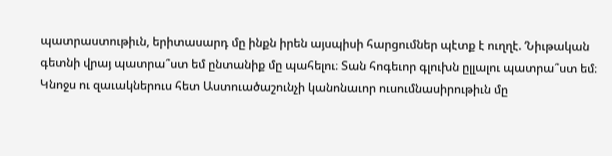պատրաստութիւն, երիտասարդ մը ինքն իրեն այսպիսի հարցումներ պէտք է ուղղէ. ‘Նիւթական գետնի վրայ պատրա՞ստ եմ ընտանիք մը պահելու։ Տան հոգեւոր գլուխն ըլլալու պատրա՞ստ եմ։ Կնոջս ու զաւակներուս հետ Աստուածաշունչի կանոնաւոր ուսումնասիրութիւն մը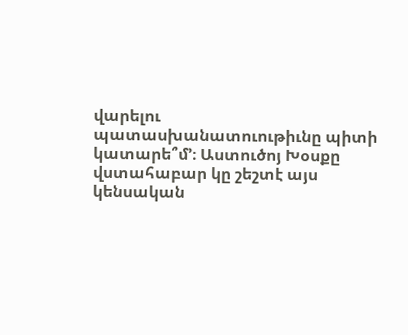վարելու պատասխանատուութիւնը պիտի կատարե՞մ’։ Աստուծոյ Խօսքը վստահաբար կը շեշտէ այս կենսական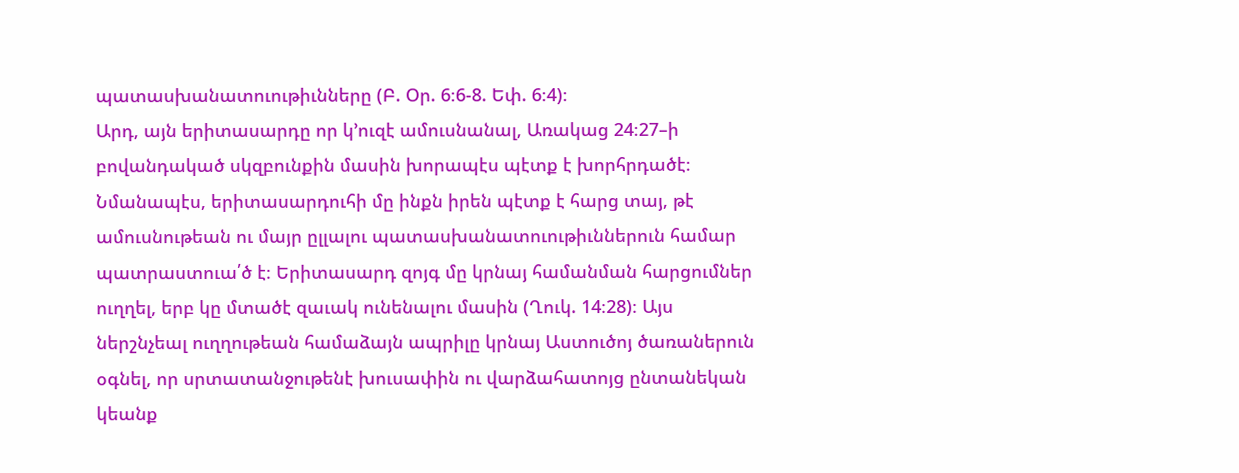պատասխանատուութիւնները (Բ. Օր. 6։6-8. Եփ. 6։4)։
Արդ, այն երիտասարդը որ կ’ուզէ ամուսնանալ, Առակաց 24։27–ի բովանդակած սկզբունքին մասին խորապէս պէտք է խորհրդածէ։ Նմանապէս, երիտասարդուհի մը ինքն իրեն պէտք է հարց տայ, թէ ամուսնութեան ու մայր ըլլալու պատասխանատուութիւններուն համար պատրաստուա՛ծ է։ Երիտասարդ զոյգ մը կրնայ համանման հարցումներ ուղղել, երբ կը մտածէ զաւակ ունենալու մասին (Ղուկ. 14։28)։ Այս ներշնչեալ ուղղութեան համաձայն ապրիլը կրնայ Աստուծոյ ծառաներուն օգնել, որ սրտատանջութենէ խուսափին ու վարձահատոյց ընտանեկան կեանք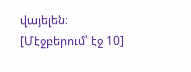վայելեն։
[Մէջբերում՝ էջ 10]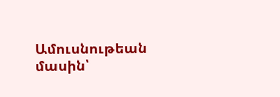Ամուսնութեան մասին՝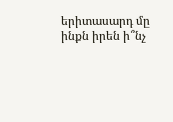երիտասարդ մը ինքն իրեն ի՞նչ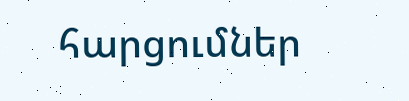հարցումներ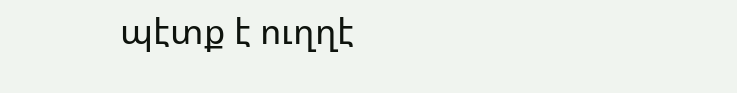պէտք է ուղղէ